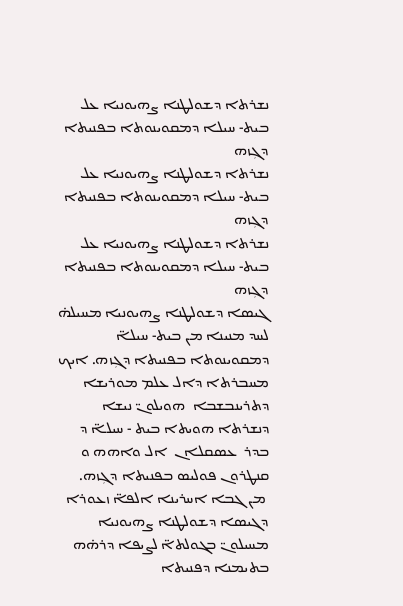ܢܫܪܬܐ ܕܫܘܠܛܢܐ ܨܗܝܘܢܝܐ ܥܠ ܒܝܬ- ܚܝܠܐ ܕܡܩܘܝܢܘܬܐ ܒܦܢܝܬܐ ܕܓܼܙܗ
ܢܫܪܬܐ ܕܫܘܠܛܢܐ ܨܗܝܘܢܝܐ ܥܠ ܒܝܬ- ܚܝܠܐ ܕܡܩܘܝܢܘܬܐ ܒܦܢܝܬܐ ܕܓܼܙܗ
ܢܫܪܬܐ ܕܫܘܠܛܢܐ ܨܗܝܘܢܝܐ ܥܠ ܒܝܬ- ܚܝܠܐ ܕܡܩܘܝܢܘܬܐ ܒܦܢܝܬܐ ܕܓܼܙܗ
ܓܝܣܐ ܕܫܘܠܛܢܐ ܨܗܝܘܢܝܐ ܡܚܝܠܗ̇ ܠܚܕ ܡܢܝܢܐ ܡܢ ܒܝܬ- ܚܝܠܐ̈ ܕܡܩܘܝܢܘܬܐ ܒܦܢܝܬܐ ܕܓܼܙܗ. ܐܝܟ ܡܚܒܪܬܐ ܕܐܠ ܥܠܡ ܡܘܪܝܫܐ ܕܬܪܝܢܒܫܒܐ  ܗܘܝܠܘܢ̈ ܢܝܫܐ ܕܢܫܪܬܐ ܗܘܝܬܐ ܒܝܬ - ܚܝܠܐ̈ ܕ ܒܕܪ  ܥܣܩܠܐܢ  ܐܠ ܘܐܗܗ ܘ ܩܢܛܪܘܢ ܦܘܠܝܣ ܒܦܢܝܬܐ ܕܓܼܙܗ.
 ܡܢ ܓܒܐ ܐܚܪܝܢܐ ܐܠܦܐ̈ ܙܥܘܪܐ ܕܓܝܣܐ ܕܫܘܠܛܢܐ ܨܗܝܘܢܝܐ ܡܚܝܠܘܢ̈ ܒܓܘܠܬܐ̈ ܠܨܝܦܐ ܕܪܗ̇ܗ ܒܬܝܡܢܐ ܕܦܢܝܬܐ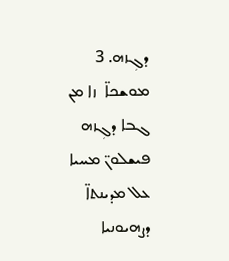ܕܓܼܙܗ. 3 ܡܘܫܟܐ̈  ܙܐ ܡܢ ܓܒܐ ܕܓܼܙܗ ܦܝܫܠܘܢ̈ ܡܚܝܐ ܥܠ ܡܕܝܢܬܐ̈ ܕܨܗܝܘܢܝܐ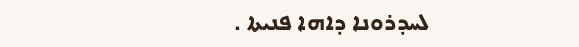ܠܚܕܪܘܢܐ ܕܐܗܐ ܦܢܝܬܐ .